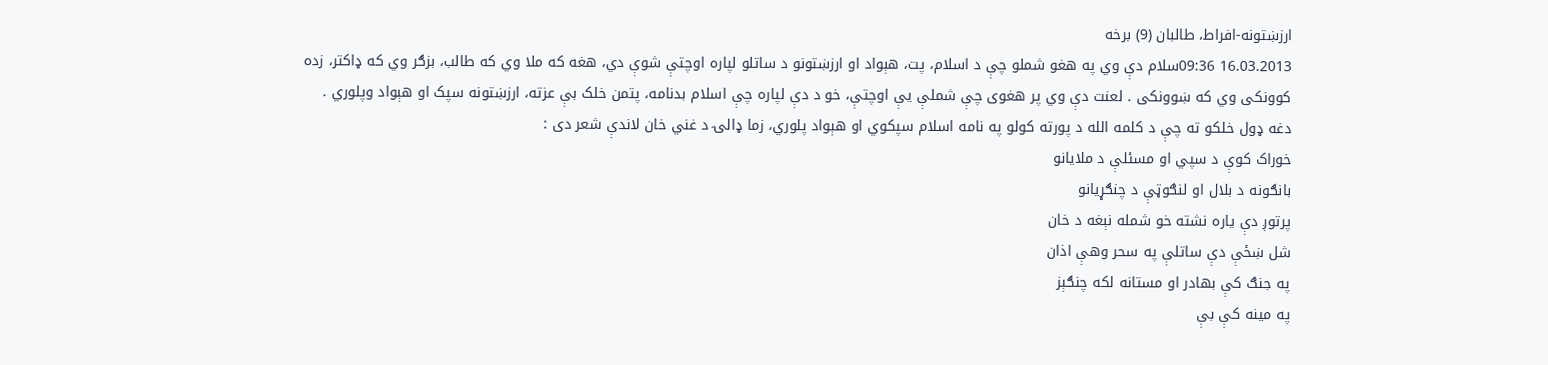ارزښتونه-افراط، طالبان (9) برخه
16.03.2013 09:36سلام دې وي په هغو شملو چې د اسلام، پت، هېواد او ارزښتونو د ساتلو لپاره اوچتې شوې دي، هغه که ملا وي که طالب، بزګر وي که ډاکتر، زده کوونکی وي که ښوونکی . لعنت دې وي پر هغوی چې شملې يې اوچتې، خو د دې لپاره چې اسلام بدنامه، پتمن خلک بې عزته، ارزښتونه سپک او هېواد وپلوري . دغه ډول خلکو ته چې د کلمه الله د پورته کولو په نامه اسلام سپکوي او هېواد پلوري، زما ډالۍ د غني خان لاندې شعر دی :
خوراک کوې د سپي او مسئلې د ملايانو
بانګونه د بلال او لنګوټې د چنګړيانو
پرتوږ دې ياره نشته خو شمله نېغه د خان
شل ښځې دې ساتلې په سحر وهې اذان
په جنګ کې بهادر او مستانه لکه چنګېز
په مينه کې بې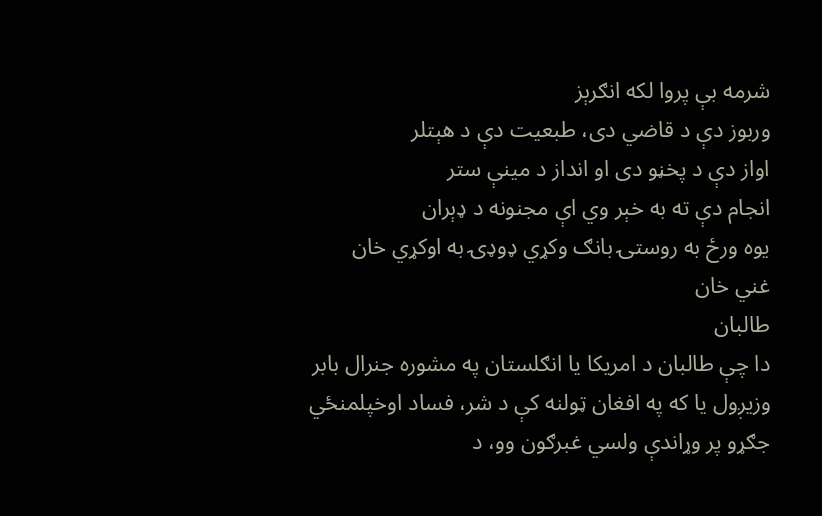شرمه بې پروا لکه انګرېز
وربوز دې د قاضي دی، طبعيت دې د هېتلر
اواز دې د پخڼو دی او انداز د مينې ستر
انجام دې ته به خېر وي اې مجنونه د ډېران
يوه ورځ به روستۍ بانګ وکړي ډوډۍ به اوکړي خان
غني خان
طالبان
دا چې طالبان د امريکا يا انګلستان په مشوره جنرال بابر وزيږول يا که په افغان ټولنه کې د شر، فساد اوخپلمنځي جګړو پر وړاندې ولسي غبرګون وو، د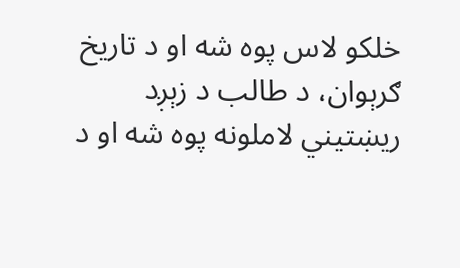خلکو لاس پوه شه او د تاريخ ګرېوان، د طالب د زېږد ريښتيني لاملونه پوه شه او د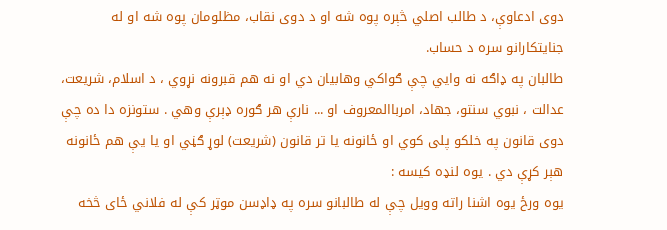دوی ادعاوې، د طالب اصلي څېره پوه شه او د دوی نقاب، مظلومان پوه شه او له جنايتکارانو سره د حساب.
طالبان په ډاګه نه وايي چې ګواکي وهابيان دي او نه هم قبرونه نړوي ، د اسلام، شريعت، عدالت ، نبوي سنتو، جهاد، امرباالمعروف او ... نارې هر ګوره ډېرې وهي . ستونزه دا ده چې دوی قانون په خلکو پلی کوي او ځانونه يا تر قانون (شريعت) لوړ ګڼي او يا يې هم ځانونه هېر کړې دي . يوه لنډه کيسه :
يوه ورځ يوه اشنا راته وويل چې له طالبانو سره په ډاډسن موټر کې له فلاني ځای څخه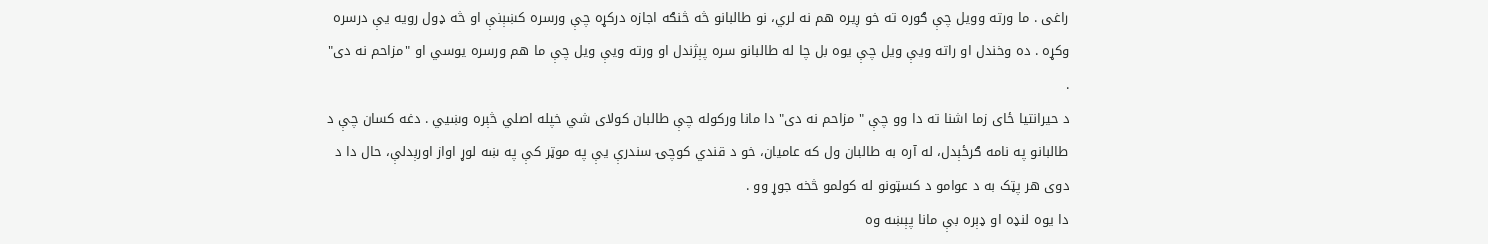راغی . ما ورته وويل چې ګوره ته خو ږيره هم نه لري، نو طالبانو څه څنګه اجازه درکړه چې ورسره کښېنې او څه ډول رويه يې درسره وکړه . ده وخندل او راته ويې ويل چې يوه بل چا له طالبانو سره پېژندل او ورته ويې ويل چې ما هم ورسره يوسي او "مزاحم نه دی" .
د حيرانتيا ځای زما اشنا ته دا وو چې " مزاحم نه دی" دا مانا ورکوله چې طالبان کولای شي خپله اصلي څېره وښيي . دغه کسان چې د طالبانو په نامه ګرځېدل، له آره به طالبان ول که عاميان، خو د قندي کوچۍ سندرې يې په موټر کې په ښه لوړ اواز اورېدلې، حال دا د دوی هر پټک به د عوامو د کسټونو له کولمو څخه جوړ وو .
دا يوه لنډه او ډېره بې مانا پېښه وه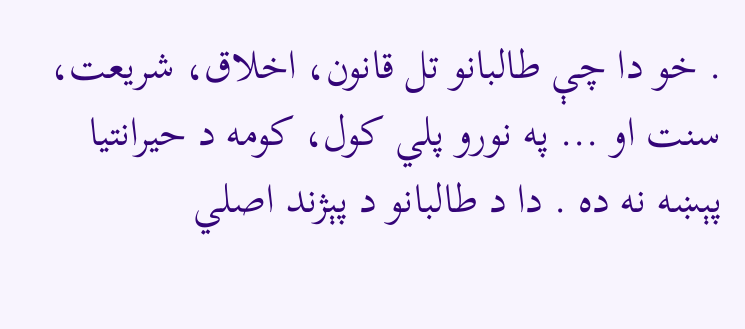. خو دا چې طالبانو تل قانون، اخلاق، شريعت، سنت او ... په نورو پلي کول، کومه د حيرانتيا پېښه نه ده . دا د طالبانو د پېژند اصلي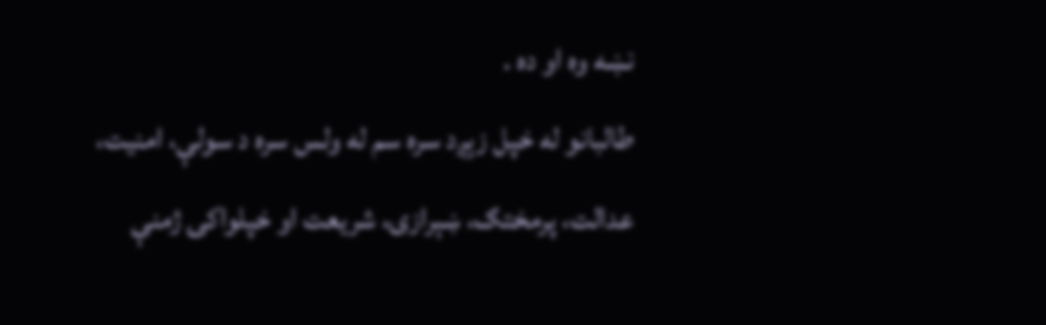نښه وه او ده .
طالبانو له خپل زېږد سره سم له ولس سره د سولې، امنيت، عدالت، پرمختګ، ښېرازۍ، شريعت او خپلواکۍ ژمنې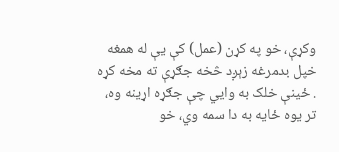وکړې، خو په کړن (عمل) کې يې له همغه خپل بدمرغه زېږد څخه جګړې ته مخه کړه . ځينې خلک به وايي چې جګړه اړينه وه، تر يوه ځايه به دا سمه وي، خو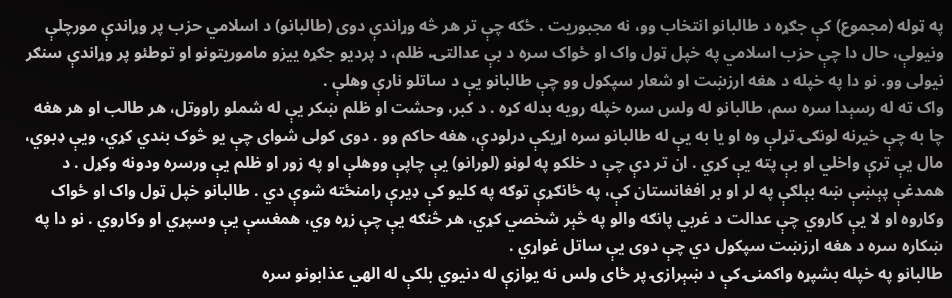په ټوله (مجموع) کې جګړه د طالبانو انتخاب وو، نه مجبوريت . ځکه چې تر هر څه وړاندې دوی (طالبانو) د اسلامي حزب پر وړاندې مورچلې ونيولې، حال دا چې حزب اسلامي په خپل ټول واک او ځواک سره د بې عدالتۍ، ظلم، د پرديو جګړه ييزو ماموريتونو او توطئو پر وړاندې سنګر نيولی وو. نو دا په خپله د هغه ارزښت او شعار سپکول وو چې طالبانو يې د ساتلو نارې وهلې .
واک ته له رسېدا سره سم، طالبانو له ولس سره خپله رويه بدله کړه . د کبر، وحشت او ظلم ښکر يې له شملو راووتل، هر طالب او هر هغه چا به چې خيرنه لونګۍ تړلې وه او يا به يې له طالبانو سره اړيکې درلودې، هغه حاکم وو . دوی کولی شوای چې يو څوک بندي کړي، ويې ډبوي، مال يې ترې واخلي او بې پته يې کړي . ان تر دې چې د خلکو په لوڼو (لورانو) يې چاپې ووهلې او په زور او ظلم يې ورسره ودونه وکړل . د همدغې پېښې ښه بېلګې په لر او بر افغانستان کې، په ځانګړې توګه په کليو کې ډيرې رامنځته شوې دي . طالبانو خپل ټول واک او ځواک وکاروه او لا يې کاروي چې عدالت د غربي پانګه والو په څېر شخصي کړي، هر څنګه يې چې زړه وي، همغسې يې وسپړي او وکاروي . نو دا په ښکاره سره د هغه ارزښت سپکول دي چې دوی يې ساتل غواړي .
طالبانو په خپله بشپړه واکمنۍ کې د ښېرازۍ پر ځای ولس نه يوازې له دنيوي بلکې له الهي عذابونو سره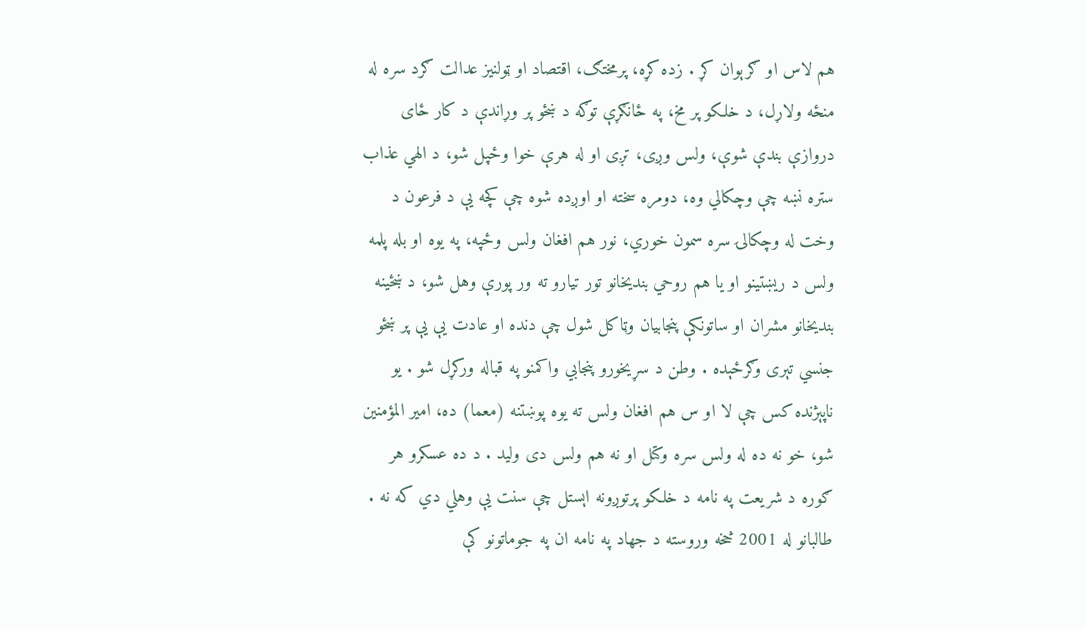هم لاس او ګرېوان کړ . زده کړه، پرمختګ، اقتصاد او ټولنيز عدالت ګرد سره له منځه ولاړل، د خلکو پر مخ، په ځانګړې توګه د ښځو پر وړاندې د کار ځای دروازې بندې شوې، ولس وږی، تږی او له هرې خوا وځپل شو، د الهي عذاب ستره نښه چې وچکالي وه، دومره سخته او اوږده شوه چې کچه يې د فرعون د وخت له وچکالۍ سره سمون خوري، نور هم افغان ولس وځپه، په يوه او بله پلمه ولس د ريښتينو او يا هم روحي بنديخانو تور تيارو ته ور پورې وهل شو، د ښځينه بنديخانو مشران او ساتونکې پنجابيان وټاکل شول چې دنده او عادت يې يې پر ښځو جنسي تېری وګرځېده . وطن د سړيخورو پنجابي واکمنو په قباله ورکړل شو . يو ناپېژنده کس چې لا او س هم افغان ولس ته يوه پوښتنه (معما) ده، امير المؤمنين شو، خو نه ده له ولس سره وکتل او نه هم ولس دی وليد . د ده عسکرو هر ګوره د شريعت په نامه د خلکو پرتوږونه اېستل چې سنت يې وهلي دي که نه .
طالبانو له 2001 څخه وروسته د جهاد په نامه ان په جوماتونو کې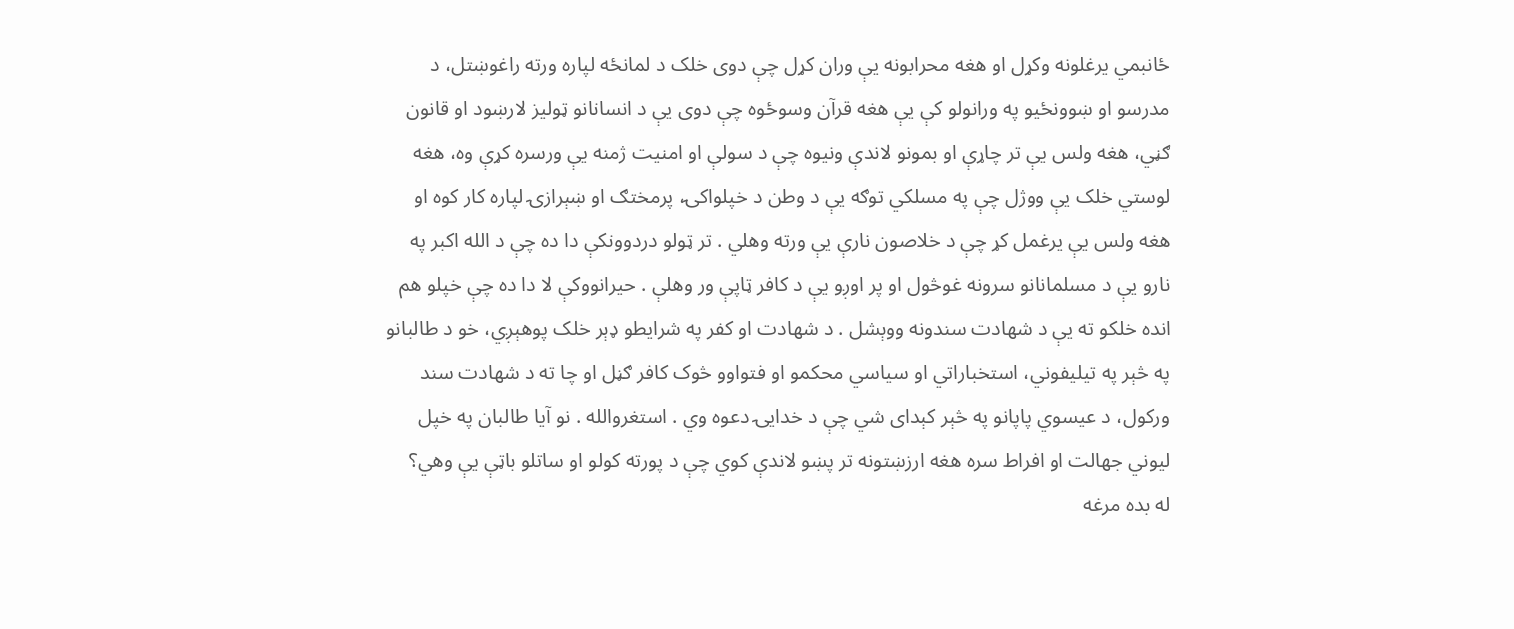ځانبمي يرغلونه وکړل او هغه محرابونه يې وران کړل چې دوی خلک د لمانځه لپاره ورته راغوښتل، د مدرسو او ښوونځيو په ورانولو کې يې هغه قرآن وسوځوه چې دوی يې د انسانانو ټوليز لارښود او قانون ګڼي، هغه ولس يې تر چاړې او بمونو لاندې ونيوه چې د سولې او امنيت ژمنه يې ورسره کړې وه، هغه لوستي خلک يې ووژل چې په مسلکي توګه يې د وطن د خپلواکۍ، پرمختګ او ښېرازۍ لپاره کار کوه او هغه ولس يې يرغمل کړ چې د خلاصون نارې يې ورته وهلي . تر ټولو دردوونکې دا ده چې د الله اکبر په نارو يې د مسلمانانو سرونه غوڅول او پر اوږو يې د کافر ټاپې ور وهلې . حيرانووکې لا دا ده چې خپلو هم انده خلکو ته يې د شهادت سندونه ووېشل . د شهادت او کفر په شرايطو ډېر خلک پوهېږي، خو د طالبانو په څېر په تيليفوني، استخباراتي او سياسي محکمو او فتواوو څوک کافر ګڼل او چا ته د شهادت سند ورکول، د عيسوي پاپانو په څېر کېدای شي چې د خدايۍ دعوه وي . استغروالله . نو آيا طالبان په خپل ليوني جهالت او افراط سره هغه ارزښتونه تر پښو لاندې کوي چې د پورته کولو او ساتلو باټې يې وهي؟
له بده مرغه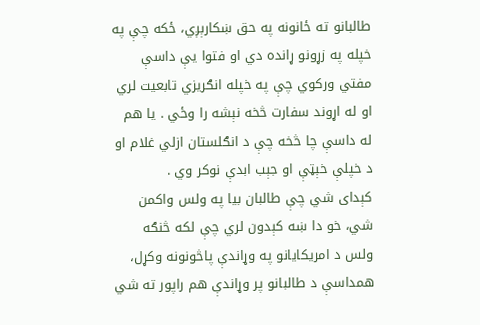طالبانو ته ځانونه په حق ښکارېږي، ځکه چې په خپله په زړونو ړانده دي او فتوا يې داسې مفتي ورکوي چې په خپله انګريزي تابعيت لري او له اړوند سفارت څخه نېشه را وځي . يا هم له داسې چا څخه چې د انګلستان ازلي غلام او د خپلې خېټې او جېب ابدې نوکر وي .
کېدای شي چې طالبان بيا په ولس واکمن شي، خو دا ښه کېدون لري چې لکه څنګه ولس د امريکايانو په وړاندې پاڅونونه وکړل، همداسې د طالبانو پر وړاندې هم راپور ته شي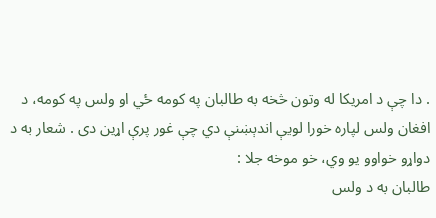. دا چې د امريکا له وتون څخه به طالبان په کومه ځي او ولس په کومه، د افغان ولس لپاره خورا لويې اندېښنې دي چې غور پرې اړين دی . شعار به د دواړو خواوو يو وي، خو موخه جلا :
طالبان به د ولس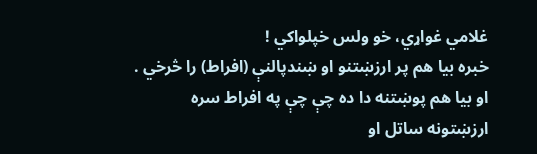غلامي غواړي، خو ولس خپلواکي !
خبره بيا هم پر ارزښتنو او ښندپالنې (افراط) را څرخي . او بيا هم پوښتنه دا ده چې چې په افراط سره ارزښتونه ساتل او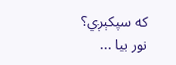که سپکېږي؟
نور بيا ...